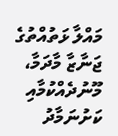މައްލާ ޅަތުއްތުގެ ޖަނާޒާ މާދަމާ، މޫނުދެއްކުމާއި ކަށުނަމާދު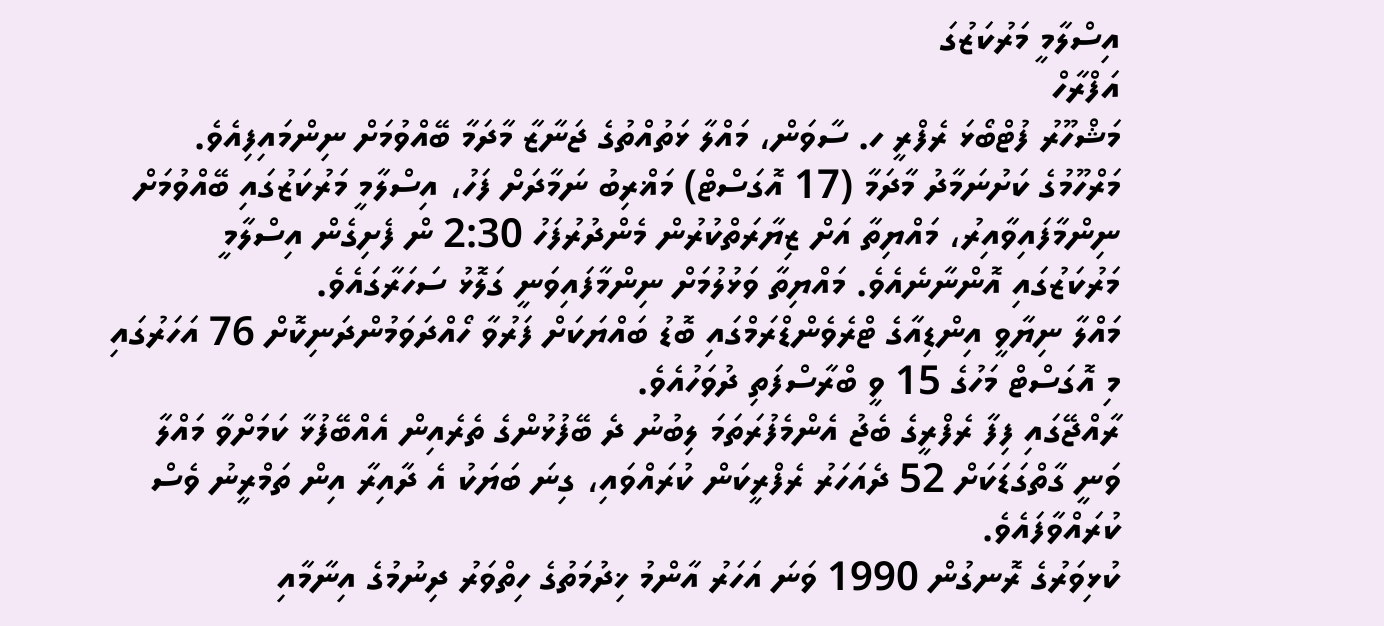އިސްލާމީ މަރުކަޒުގަ
އަފްރާހް
މަޝްހޫރު ފުޓްބޯޅަ ރެފްރީ ހ. ސާވަން، މައްލާ ޅަތުއްތުގެ ޖަނާޒާ މާދަމާ ބޭއްވުމަށް ނިންމައިފިއެވެ.
މަރްހޫމުގެ ކަށުނަމާދު މާދަމާ (17 އޮގަސްޓް) މަޣްރިބު ނަމާދަށް ފަހު، އިސްލާމީ މަރުކަޒުގައި ބޭއްވުމަށް ނިންމާފައިވާއިރު، މައްޔިތާ އަށް ޒިޔާރަތްކުރުން މެންދުރުފަހު 2:30 ން ފެށިގެން އިސްލާމީ މަރުކަޒުގައި އޮންނާނެއެވެ. މައްޔިތާ ވަޅުލުމަށް ނިންމާފައިވަނީ ގަލޮޅު ސަހަރާގައެވެ.
މައްލާ ނިޔާވީ އިންޑިއާގެ ޓްރެވެންޑްރަމްގައި ބޮޑު ބައްޔަކަށް ފަރުވާ ހޯއްދަވަމުންދަނިކޮށް 76 އަހަރުގައި މި އޮގަސްޓް މަހުގެ 15 ވީ ބްރާސްފަތި ދުވަހުއެވެ.
ރާއްޖޭގައި ފިފާ ރެފްރީގެ ބެޖު އެންމެފުރަތަމަ ލިބުނު ދެ ބޭފުޅުންގެ ތެރެއިން އެއްބޭފުޅާ ކަމަށްވާ މައްލާ ވަނީ ގާތްގަޑަކަށް 52 ދެއަހަރު ރެފްރީކަން ކުރައްވައި، ގިނަ ބަޔަކު އެ ދާއިރާ އިން ތަމްރީނު ވެސް ކުރައްވާފައެވެ.
ކުޅިވަރުގެ ރޮނގުން 1990 ވަނަ އަހަރު އާންމު ޚިދުމަތުގެ ހިތްވަރު ދިނުމުގެ އިނާމާއި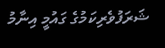ޝަރަފުވެރިކަމުގެ ގައުމީ އިނާމު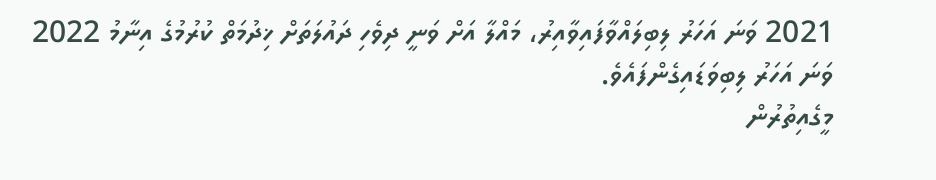2021 ވަނަ އަހަރު ލިބިލައްވާފައިވާއިރު، މައްލާ އަށް ވަނީ ދިވެހި ދައުލަތަށް ޚިދުމަތް ކުރުމުގެ އިނާމު 2022 ވަނަ އަހަރު ލިބިވަޑައިގެންފައެވެ.
މީގެއިތުރުން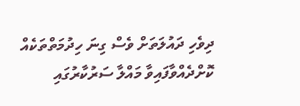ދިވެހި ދައުލަތަށް ވެސް ގިނަ ހިދުމަތްތަކެއް ކޮށްދެއްވާފައިވާ މައްލާ ސަރުކާރުގައި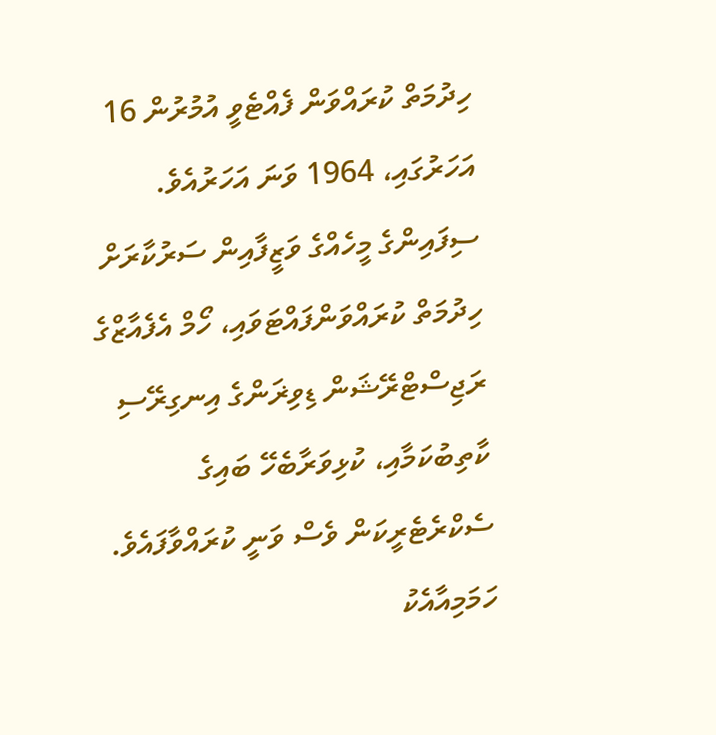ހިދުމަތް ކުރައްވަން ފެއްޓެވީ އުމުރުން 16 އަހަރުގައި، 1964 ވަނަ އަހަރުއެވެ. ސިފައިންގެ މީހެއްގެ ވަޒީފާއިން ސަރުކާރަށް ހިދުމަތް ކުރައްވަންފައްޓަވައި، ހޯމް އެފެއާޒްގެ ރަޖިސްޓްރޭޝަން ޑިވިޜަންގެ އިނގިރޭސި ކާތިބުކަމާއި، ކުޅިވަރާބެހޭ ބައިގެ ސެކްރެޓެރީކަން ވެސް ވަނީ ކުރައްވާފައެވެ.
ހަމަމިއާއެކު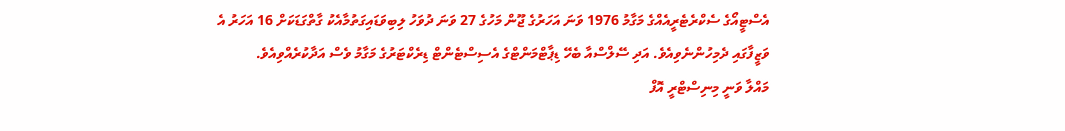އެސްޓީއޯގެ ސެކްރެޓެރީއެއްގެ މަގާމު 1976 ވަނަ އަހަރުގެ ޖޫން މަހުގެ 27 ވަނަ ދުވަހު ލިބިވަޑައިގަތުމާއެކު ގާތްގަޑަކަށް 16 އަހަރު އެ ވަޒީފާގައި ދެމިހުންނެވިއެވެ. އަދި ސޭލްސްއާ ބެހޭ ޑިޕާޓްމަންޓްގެ އެސިސްޓެންޓް ޑިރެކްޓަރުގެ މަގާމު ވެސް އަދާކުރެއްވިއެވެ.
މައްލާ ވަނީ މިނިސްޓްރީ އޮފް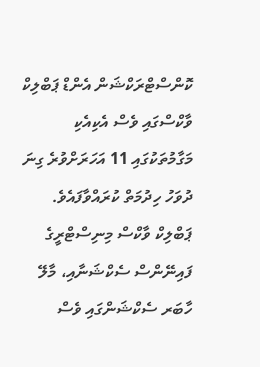ކޮންސްޓްރަކްޝަން އެންޑް ޕަބްލިކް ވާކްސްގައި ވެސް އެކިއެކި މަގާމުތަކުގައި 11 އަހަރަށްވުރެ ގިނަ ދުވަހު ހިދުމަތް ކުރައްވާފައެވެ. ޕަބްލިކް ވާކްސް މިނިސްޓްރީގެ ފައިނޭންސް ސެކްޝަނާއި، މާލޭ ހާބަރ ސެކްޝަންގައި ވެސް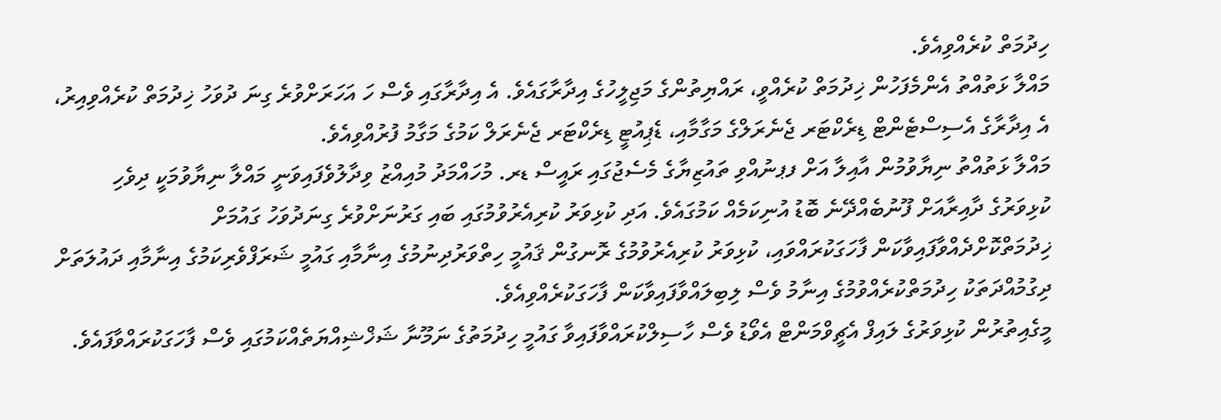ހިދުމަތް ކުރެއްވިއެވެ.
މައްލާ ޅަތުއްތު އެންމެފަހުން ޚިދުމަތް ކުރެއްވީ، ރައްޔިތުންގެ މަޖިލީހުގެ އިދާރާގައެވެ. އެ އިދާރާގައި ވެސް ހަ އަހަރަށްވުރެ ގިނަ ދުވަހު ޚިދުމަތް ކުރެއްވިއިރު، އެ އިދާރާގެ އެސިސްޓެންޓް ޑިރެކްޓަރ ޖެނެރަލްގެ މަގާމާއި، ޑެޕިއުޓީ ޑިރެކްޓަރ ޖެނެރަލް ކަމުގެ މަގާމު ފުރުއްވިއެވެ.
މައްލާ ޅަތުއްތު ނިޔާވުމުން އާއިލާ އަށް ފޕނުއްވި ތައުޒިޔާގެ މެސެޖުގައި ރައީސް ޑރ. މުހައްމަދު މުއިއްޒު ވިދާލުވެފައިވަނީ މައްލާ ނިޔާވުމަކީ ދިވެހި ކުޅިވަރުގެ ދާއިރާއަށް ފޫނުބެއްދޭނެ ބޮޑު އުނިކަމެއް ކަމުގައެވެ. އަދި ކުޅިވަރު ކުރިއެރުވުމުގައި ބައި ގަރުނަށްވުރެ ގިނަދުވަހު ގައުމަށް ޚިދުމަތްކޮށްދެއްވާފައިވާކަން ފާހަގަކުރައްވައި، ކުޅިވަރު ކުރިއެރުވުމުގެ ރޮނގުން ޤައުމީ ހިތްވަރުދިނުމުގެ އިނާމާއި ގައުމީ ޝަރަފްވެރިކަމުގެ އިނާމާއި ދައުލަތަށް ދިގުމުއްދަތަކު ހިދުމަތްކުރެއްވުމުގެ އިނާމު ވެސް ލިބިލައްވާފައިވާކަން ފާހަގަކުރެއްވިއެވެ.
މީގެއިތުރުން ކުޅިވަރުގެ ލައިފް އެޗީވްމަންޓް އެވޯޑު ވެސް ހާސިލްކުރައްވާފައިވާ ގައުމީ ހިދުމަތުގެ ނަމޫނާ ޝަޚްޝިއްޔަތެއްކަމުގައި ވެސް ފާހަގަކުރައްވާފައެވެ.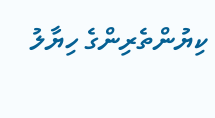ކިޔުންތެރިންގެ ހިޔާލު